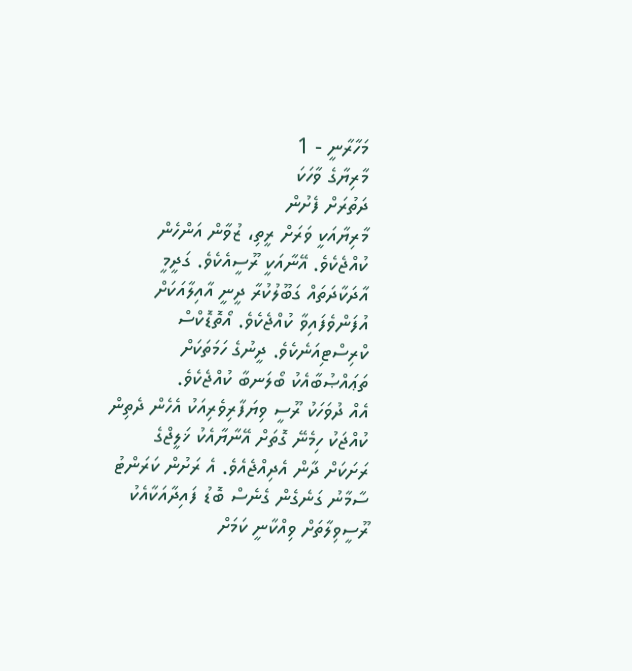މަހާރާނީ - 1
މާރިޔާގެ ވާހަކަ
ދަތުރަށް ފެށުން
މާރިޔާއަކީ ވަރަށް ރީތި، ޒުވާން އަންހެން ކުއްޖެކެވެ. އޭނާއަކީ ރޫސީއެކެވެ. ގަދީމީ އާދަކާދަތައް ގަބޫލުކުރާ ދީނީ އާއިލާއަކަށް އުފަންވެފައިވާ ކުއްޖެކެވެ. އޯތޮޑޮކްސް ކްރިސްޓިއަނެކެވެ. ދީނުގެ ހަމަތަކަށް ތަޢައްޞުބާއެކު ބޯލަނބާ ކުއްޖެކެވެ.
އެއް ދުވަހަކު ރޫސީ ވިޔަފާރިވެރިއަކު އެހެން ދެތިން ކުއްޖަކު ހިމެނޭ ގޮތަށް އޭނާޔާއެކު ޚަލީޖްގެ ރަށަކަށް ދާން އެދިއްޖެއެވެ. އެ ރަށުން ކަރަންޓު ސާމާނު ގަނެގެން ގެނެސް ބޮޑު ފައިދާއަކާއެކު ރޫސީވިލާތަށް ވިއްކާނީ ކަމަށް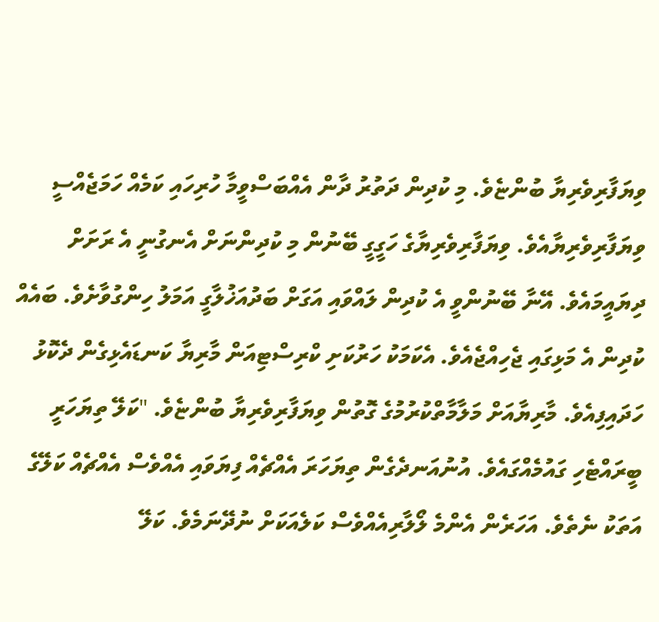ވިޔަފާރިވެރިޔާ ބުންޏެވެ. މި ކުދިން ދަތުރު ދާން އެއްބަސްވީމާ ހުރިހައި ކަމެއް ހަމަޖެއްސީ ވިޔަފާރިވެރިޔާއެވެ. ވިޔަފާރިވެރިޔާގެ ހަގީގީ ބޭނުން މި ކުދިންނަށް އެނގުނީ އެ ރަށަށް ދިޔައީމައެވެ. އޭނާ ބޭނުންވީ އެ ކުދިން ލައްވައި އަގަށް ބަދުއަޚުލާގީ އަމަލު ހިންގުވާށެވެ. ބައެއް ކުދިން އެ މަޅިގައި ޖެހިއްޖެއެވެ. އެކަމަކު ހަރުކަށި ކްރިސްޓިއަން މާރިޔާ ކަނޑައެޅިގެން ދެކޮޅު ހަދައިފިއެވެ. މާރިޔާއަށް މަލާމާތްކުރުމުގެ ގޮތުން ވިޔަފާރިވެރިޔާ ބުންޏެވެ. "ކަލޭ ތިޔަހަރީ ބީރައްޓެހި ގައުމެއްގައެވެ. އުނުއަނދެގެން ތިޔަހަރަ އެއްޗެއް ފިޔަވައި އެއްވެސް އެއްޗެއް ކަލޭގެ އަތަކު ނެތެވެ. އަހަރެން އެންމެ ލޯލާރިއެއްވެސް ކަލެއަކަށް ނުދޭނަމެވެ. ކަލޭ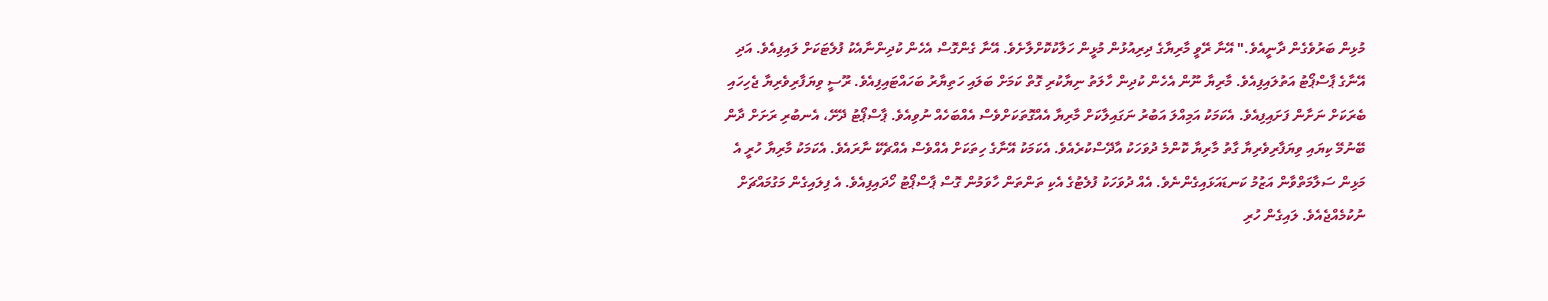މުޅިން ބަރުވެގެން ދާނީއެވެ." އޭނާ ރޭވީ މާރިޔާގެ ދިރިއުޅުން މުޅީން ހަލާކުކޮށްލާށެވެ. އޭނާ ގެންގޮސް އެހެން ކުދިންނާއެކު ފުލެޓަކަށް ލައިފިއެވެ. އަދި އޭނާގެ ޕާސްޕޯޓު އަތުލައިފިއެވެ. މާރިޔާ ނޫން އެހެން ކުދިން ހާލަތު ނިޔާކުރި ގޮތް ކަމަށް ބަލައި ހަތިޔާރު ބަހައްޓައިފިއެވެ. ރޫސީ ވިޔަފާރިވެރިޔާ ޖެހިހައި ބެރަކަށް ނަށާން ފަށައިފިއެވެ. އެކަމަކު އަމިއްލަ އަބުރު ނަގައިލާކަށް މާރިޔާ އެއްގޮތަކަށްވެސް އެއްބަހެއް ނުވިއެވެ. ޕާސްޕޯޓު ދޭށޭ، އެނބުރި ރަށަށް ދާން ބޭނުމޭ ކިޔައި ވިޔަފާރިވެރިޔާ ގާތު މާރިޔާ ކޮންމެ ދުވަހަކު އާދޭސްކުރެއެވެ. އެކަމަކު އޭނާގެ ހިތަކަށް އެއްވެސް އެއްޗެކޭ ނާރައެވެ. އެކަމަކު މާރިޔާ ހުރީ އެ މަޅިން ސަލާމަތްވާން އަޒުމު ކަނޑައަޅައިގެންނެވެ. އެއް ދުވަހަކު ފުލެޓުގެ އެކި ތަންތަން ހާވަމުން ގޮސް ޕާސްޕޯޓު ހޯދައިފިއެވެ. އެ ފިލައިގެން މަގުމައްޗަށް ނުކުމެއްޖެއެވެ. ލައިގެން ހުރި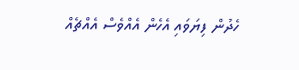ހެދުން ފިޔަވައި އެހެން އެއްވެސް އެއްޗެއް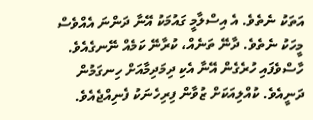އަތަކު ނެތެވެ. އެ އިސްލާމީ ގައުމަކު އޭނާ ދަންނަ އެއްވެސް މީހަކު ނެތެވެ. ދާނޭ ތަނެއް، ކުރާނޭ ކަމެއް ނޭނގެއެވެ.
ހާސްވެފައި ހުރެގެން އޭނާ އެކި ދިމަދިމާއަށް ހިނގަމުން ދަނީއެވެ. ކުއްލިއަކަށް ޒުވާން ފިރިހެނަކު ފެނިއްޖެއެވެ.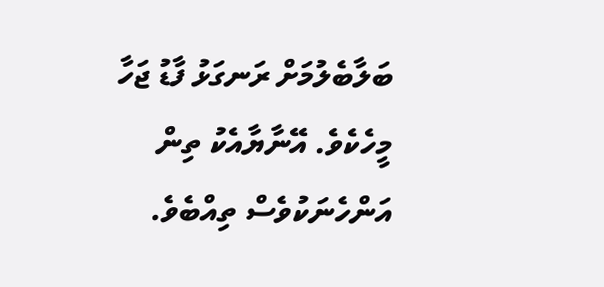ބަލާބެލުމަށް ރަނގަޅު ފާޑު ޖަހާ މީހެކެވެ. އޭނާޔާއެކު ތިން އަންހެނަކުވެސް ތިއްބެވެ.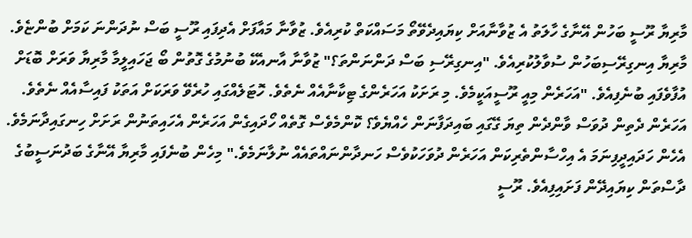މާރިޔާ ރޫސީ ބަހުން އޭނާގެ ހާލަތު އެ ޒުވާނާއަށް ކިޔައިދެވޭތޯ މަސައްކަތް ކުރިއެވެ. ޒުވާނާ މައާފަށް އެދިފައި ރޫސީ ބަސް ނުދަންނަ ކަމަށް ބުންޏެވެ. މާރިޔާ އިނގިރޭސިބަހުން ސުވާލުކުރިއެވެ. "އިނގިރޭސި ބަސް ދަންނަންތަ؟" ޒުވާނާ އާނއެކޭ ބުނުމުގެ ގޮތުން ބޯ ޖަހައިލީމާ މާރިޔާ ވަރަށް ބޮޑަށް އުފާވެފައި ބުނެފިއެވެ. "އަހަރެން މިއީ ރޫސީއަކީމެވެ. މި ރަށަކު އަހަރެންގެ ޓިކާނާއެއް ނެތެވެ. ހޮޓަލެއްގައި ހުރެވޭ ވަރަކަށް އަތަކު ފައިސާއެއް ނެތެވެ. އަހަރެން ދެތިން ދުވަސް ވާންދެން ތިޔަ ގޭގައި ބައިދަފާނަން ހެއްޔެވެ؟ ކޮންމެވެސް ގޮތެއް ހޯދައިގެން އަހަރެން އެހައިތަނުން ރަށަށް ހިނގައިދާނަމެވެ. އެހެން ހަދައިދީފިނަމަ އެ އިހްސާންތެރިކަން އަހަރެން ދުވަހަކުވެސް ހަނދާންނައްތައެއް ނުލާނަމެވެ." މިހެން ބުނެފައި މާރިޔާ އޭނާގެ ބަދުނަސީބުގެ ދާސްތަން ކިޔައިދޭން ފަށައިފިއެވެ. ރޫސީ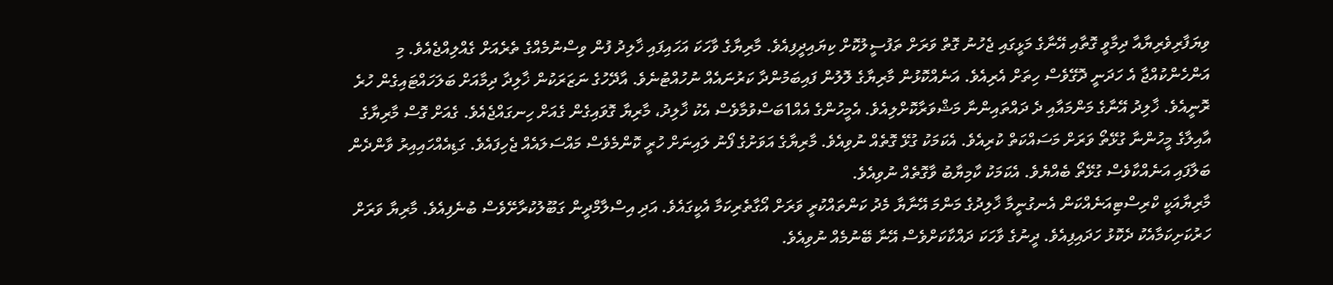ވިޔަފާރިވެރިޔާއާ ދިމާވީ ގޮތާއި އޭނާގެ މަޅީގައި ޖެހުނު ގޮތް ވަރަށް ތަފުސީލުކޮށް ކިޔައިދީފިއެވެ. މާރިޔާގެ ވާހަކަ އަހައިފައި ޚާލިދު ފުން ވިސްނުމެއްގެ ތެރެއަށް ގެއްލިއްޖެއެވެ. މި އަންހެންކުއްޖާ އެ ހަދަނީ ދޮގޭވެސް ހިތަށް އެރިއެވެ. އަނެއްކޮޅުން މާރިޔާގެ ލޮލުން ފައިބަމުންދާ ކަރުނައެއް ނުހުއްޓުނެވެ. އާދޭހުގެ ނަޒަރަކުން ޚާލިދާ ދިމާއަށް ބަލަހައްޓައިގެން ހުރެ ރޮނީއެވެ. ޚާލިދު އޭނާގެ މަންމައާއި ދެ ދައްތައިންނާ މަޝްވަރާކޮށްލިއެވެ. އެމީހުންގެ އެއް1ބަސްވުމާވެސް އެކު ޚާލިދު، މާރިޔާ ގޮވައިގެން ގެއަށް ހިނގައްޖެއެވެ. ގެއަށް ގޮސް މާރިޔާގެ އާއިލާގެ މީހުންނާ ގުޅޭތޯ ވަރަށް މަސައްކަތް ކުރިއެވެ. އެކަމަކު ގުޅޭ ގޮތެއް ނުވިއެވެ. މާރިޔާގެ އަވަށުގެ ފޯނު ލައިނަށް ހުރީ ކޮންމެވެސް މައްސަލައެއް ޖެހިފައެވެ. ގަޑިއެއްހައިއިރު ވާންދެން ބަލާފައި އަނެއްކާވެސް ގުޅޭތޯ ބެއްޔެވެ. އެކަމަކު ކާމިޔާބު ވާގޮތެއް ނުވިއެވެ.
މާރިޔާއަކީ ކްރިސްޓިއަނެއްކަން އެނގުނީމާ ޚާލިދުގެ މަންމަ އޭނާޔާ މެދު ކަންތައްކުރީ ވަރަށް އޯގާތެރިކަމާ އެކީގައެވެ. އަދި އިސްލާމްދީން ގަބޫލުކުރާށޭވެސް ބުނެފިއެވެ. މާރިޔާ ވަރަށް ހަރުކަށިކަމާއެކު ދެކޮޅު ހަދައިފިއެވެ. ދީނުގެ ވާހަކަ ދައްކާކަށްވެސް އޭނާ ބޭނުމެއް ނުވިއެވެ.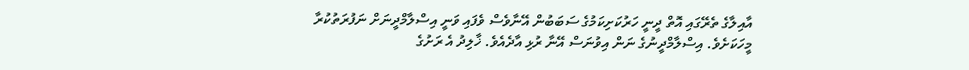އާއިލާގެ ތެރޭގައި އޮތް ދީނީ ހަރުކަށިކަމުގެ ސަބަބުން އޭނާވެސް ވެފައި ވަނީ އިސްލާމްދީނަށް ނަފުރަތުކުރާ މީހަކަށެވެ. އިސްލާމްދީނުގެ ނަން އިވުނަސް އޭނާ ރުޅި އާދެއެވެ. ޚާލިދު އެ ރަށުގެ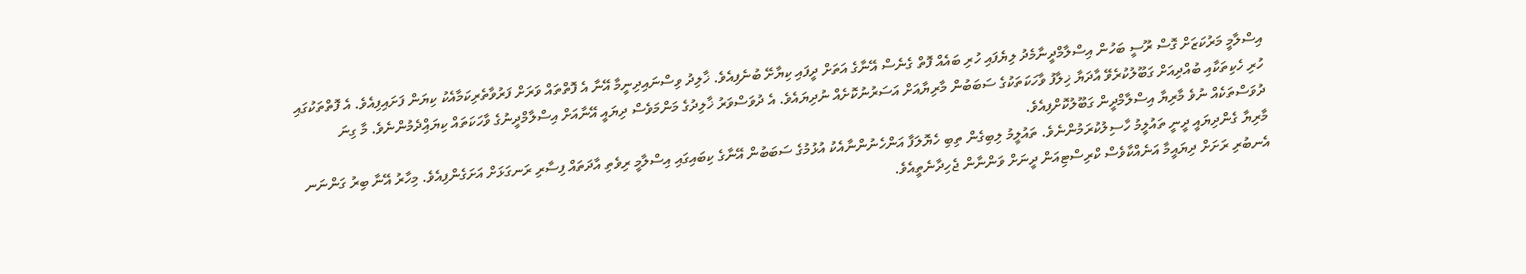އިސްލާމީ މަރުކަޒަށް ގޮސް ރޫސީ ބަހުން އިސްލާމްދީނާމެދު ލިޔެފައި ހުރި ބައެއް ފޮތް ގެނެސް އޭނާގެ އަތަށް ދީފައި ކިޔާށޭ ބުނެފިއެވެ. ޚާލިދު ވިސްނައިދިނީމާ އޭނާ އެ ފޮތްތައް ވަރަށް ފަރުވާތެރިކަމާއެކު ކިޔަން ފަށައިފިއެވެ. އެ ފޮތްތަކުގައި ހުރި ހެކިތަކާއި ބުއްދިއަށް ގަބޫލުކުރެވޭ އާދަޔާ ޚިލާފު ވާހަކަތަކުގެ ސަބަބުން މާރިޔާއަށް އަސަރުނުކޮށެއް ނުދިޔައެވެ. އެ ދުވަސްވަރު ޚާލިދުގެ މަންމަވެސް ދިޔައީ އޭނާއަށް އިސްލާމްދީނުގެ ވާހަކަތައް ކިޔައްިދެމުންނެވެ. މާ ގިނަ ދުވަސްތަކެއް ނުވެ މާރިޔާ އިސްލާމްދީން ގަބޫލުކޮށްފިއެވެ.
މާރިޔާ ގެންދިޔައީ ދީނީ ތައުލީމު ހާސިލުކުރަމުންނެވެ. ތައުލީމު ލިބިގެން ތިބި ހެޔޮލަފާ އަންހެނުންނާއެކު އުޅުމުގެ ސަބަބުން އޭނާގެ ކިބައިގައި އިސްލާމީ ރިވެތި އާދަތައް ފިސާރި ރަނގަޅަށް އަށަގެންފިއެވެ. މިހާރު އޭނާ ބިރު ގަންނަނ އެނބުރި ރަށަށް ދިޔައީމާ އަނެއްކާވެސް ކްރިސްޓިއަން ދީނަށް ވަންނާން ޖެހިދާނެތީއެވެ.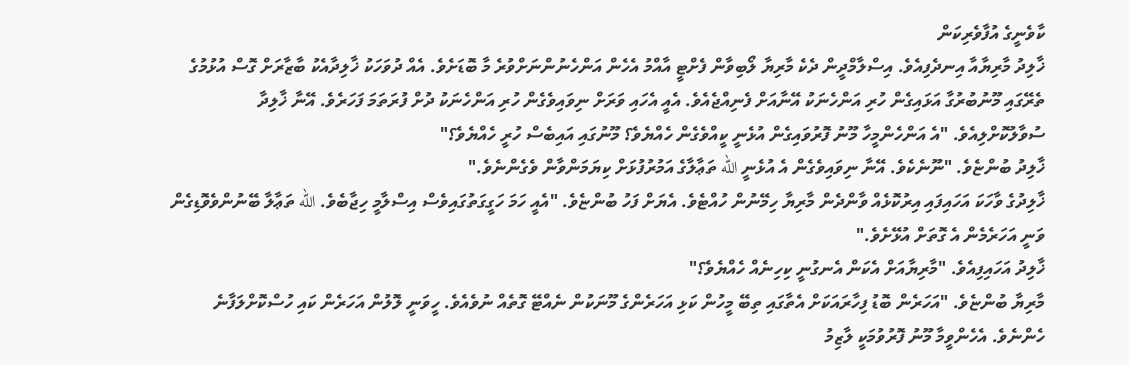ކާވެނީގެ އުފާވެރިކަން
ޚާލިދު މާރިޔާއާ އިނދެފިއެވެ. އިސްލާމްދީން ދެކެ މާރިޔާ ލޯބިވާން ފެށްޓީ އާއްމު އެހެން އަންހެނުންނަށްވުރެ މާ ބޮޑަށެވެ. އެއް ދުވަހަކު ޚާލިދާއެކު ބާޒާރަށް ގޮސް އުޅުމުގެ ތެރޭގައި މޫނުބުރުގާ އަޅައިގެން ހުރި އަންހެނަކު އޭނާއަށް ފެނިއްޖެއެވެ. އެއީ އެހައި ވަރަށް ނިވައިވެގެން ހުރި އަންހެނަކު ދުށް ފުރަތަމަ ފަހަރެވެ. އޭނާ ޚާލިދާ ސުވާލުކޮށްލިއެވެ. "އެ އަންހެންމީހާ މޫނު ފޮރުވައިގެން އުޅެނީ ކީއްވެގެން ހެއްޔެވެ؟ މޫނުގައި އައިބެސް ހުރީ ހެއްޔެވެ؟"
ޚާލިދު ބުންޏެވެ. "ނޫނެކެވެ. އޭނާ ނިވައިވެގެން އެ އުޅެނީ الله ތަޢާލާގެ އަމުރުފުޅަށް ކިޔަމަންވާން ވެގެންނެވެ."
ޚާލިދުގެ ވާހަކަ އަހައިފައި އިރުކޮޅެއް ވާންދެން މާރިޔާ ހިމޭނުން ހުއްޓެވެ. އެޔަށް ފަހު ބުންޏެވެ. "އެއީ ހަމަ ހަގީގަތުގައިވެސް އިސްލާމީ ހިޖާބެވެ. الله ތަޢާލާ ބޭނުންވެވޮޑިގެން ވަނީ އަހަރެމެން އެ ގޮތަށް އުޅޭށެވެ."
ޚާލިދު އަހައިފިއެވެ. "މާރިޔާއަށް އެކަން އެނގުނީ ކިހިނެއް ހެއްޔެވެ؟"
މާރިޔާ ބުންޏެވެ. "އަހަރެން ބޮޑު ފިހާރައަކަށް އެތާގައި ތިބޭ މީހުން ކަޅި އަހަރެންގެ މޫނަކުން ނެއްޓޭ ގޮތެއް ނުވެއެވެ. ހީވަނީ ލޮލުން އަހަރެން ކައި ހުސްކޮށްލަފާނެ ހެންނެވެ. އެހެންވީމާ މޫނު ފޮރުވުމަކީ ލާޒިމު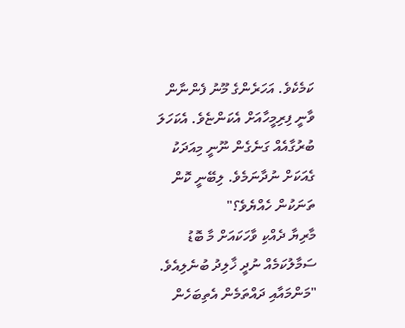ކަމެކެވެ. އަހަރެންގެ މޫނު ފެންނާން ވާނީ ފިރިމީހާއަށް އެކަންޏެވެ. އެކަހަލަ ބުރުގާއެއް ގަނެގެން ނޫނީ މިއަދަކު ގެއަކަށް ނުދާނަމެވެ. ލިބޭނީ ކޮން ތަނަކުން ހެއްޔެވެ؟"
މާރިޔާ ދެއްކި ވާހަކައަށް މާ ބޮޑު ސަމާލުކަމެއް ނުދީ ޚާލިދު ބުނެލިއެވެ. "މަންމައާއި ދައްތަމެން އެތިބަހެން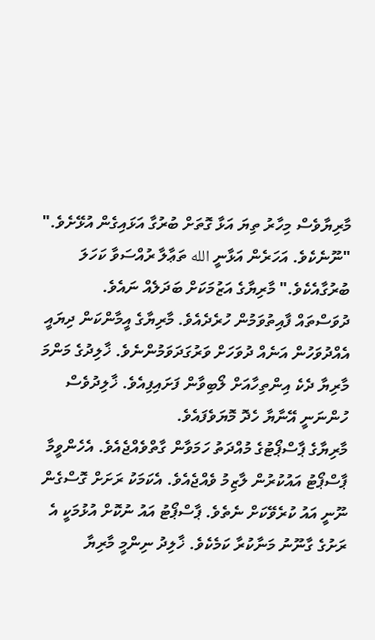މާރިޔާވެސް މިހާރު ތިޔަ އަޅާ ގޮތަށް ބުރުގާ އަޅައިގެން އުޅޭށެވެ."
"ނޫނެކެވެ. އަހަރެން އަޅާނީ الله ތަޢާލާ ރުއްސަވާ ކަހަލަ ބުރުގާއެކެވެ." މާރިޔާގެ އަޒުމަކަށް ބަދަލެއް ނައެވެ.
ދުވަސްތައް ފާއިތުވަމުން ހުރެދެއެވެ. މާރިޔާގެ އީމާންކަން ދިޔައީ އެއްދުވަހުން އަނެއް ދުވަހަށް ވަރުގަދަވަމުންނެވެ. ޚާލިދުގެ މަންމަ މާރިޔާ ދެކެ އިންތިހާއަށް ލޯބިވާން ފަށައިފިއެވެ. ޚާލިދުވެސް ހުންނަނީ އޭނާޔާ ހެދޮ މޮޔަވެފައެވެ.
މާރިޔާގެ ޕާސްޕޯޓުގެ މުއްދަތު ހަމަވާން ގާތްވެއްޖެއެވެ. އެހެންވީމާ ޕާސްޕޯޓު އައުކުރުން ލާޒިމު ވެއްޖެއެވެ. އެކަމަކު ރަށަށް ގޮސްގެން ނޫނީ އައު ކުރެވޭކަށް ނެތެވެ. ޕާސްޕޯޓު އައު ނުކޮށް އުޅުމަކީ އެ ރަށުގެ ގާނޫނު މަނާކުރާ ކަމެކެވެ. ޚާލިދު ނިންމީ މާރިޔާ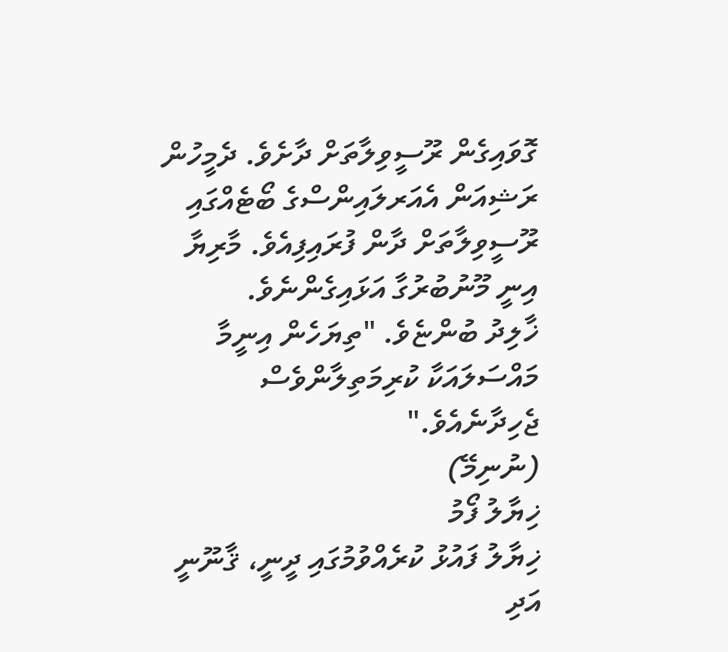ގޮވައިގެން ރޫސީވިލާތަށް ދާށެވެ. ދެމީހުން ރަޝިއަން އެއަރލައިންސްގެ ބޯޓެއްގައި ރޫސީވިލާތަށް ދާން ފުރައިފިއެވެ. މާރިޔާ އިނީ މޫނުބުރުގާ އަޅައިގެންނެވެ.
ޚާލިދު ބުންޏެވެ. "ތިޔަހެން އިނީމާ މައްސަލައަކާ ކުރިމަތިލާންވެސް ޖެހިދާނެއެވެ."
(ނުނިމޭ)
ޚިޔާލު ފޯމު
ޚިޔާލު ފައުޅު ކުރެއްވުމުގައި ދީނީ، ޤާނޫނީ އަދި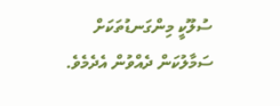ސުލޫކީ މިންގަނޑުތަކަށް ސަމާލުކަން ދެއްވުން އެދެމެވެ.